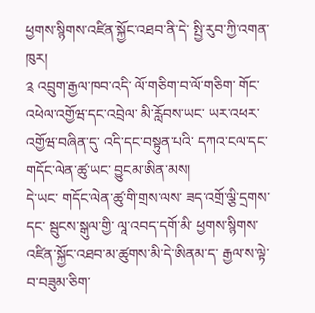ཕྱགས་སྙིགས་འཛིན་སྐྱོང་འཐབ་ནི་དེ་ སྤྱི་རུབ་ཀྱི་འགན་ཁུར།
༉ འབྲུག་རྒྱལ་ཁབ་འདི་ ལོ་གཅིག་བ་ལོ་གཅིག་ གོང་འཕེལ་འགྱོཝ་དང་འབྲེལ་ མི་རློབས་ཡང་ ཡར་འཕར་འགྱོཝ་བཞིན་དུ་ འདི་དང་བསྟུན་པའི་ དཀའ་ངལ་དང་ གདོང་ལེན་ཚུ་ཡང་ བྱུངམ་ཨིན་མས།
དེ་ཡང་ གདོང་ལེན་ཚུ་གི་གྲས་ལས་ ཟད་འགྲོ་ལྕི་དྲགས་དང་ སྦུངས་སྒུལ་གྱི་ ལཱ་འབད་དགོ་མི་ ཕྱགས་སྙིགས་འཛིན་སྐྱོང་འཐབ་མ་ཚུགས་མི་དེ་ཨིནམ་ད་ རྒྱལ་ས་ལྟེ་བ་བཟུམ་ཅིག་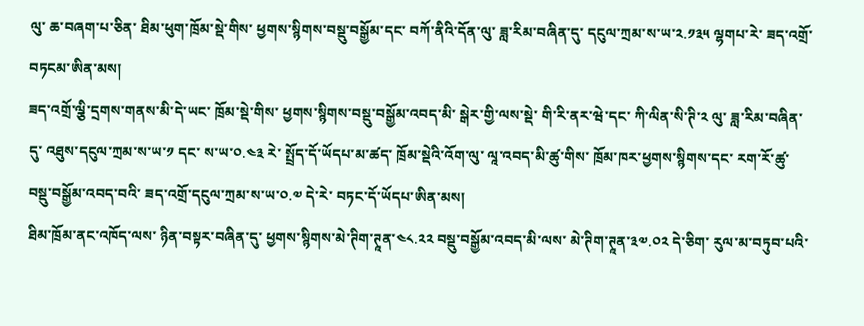ལུ་ ཆ་བཞག་པ་ཅིན་ ཐིམ་ཕུག་ཁྲོམ་སྡེ་གིས་ ཕྱགས་སྙིགས་བསྡུ་བསྒྱོམ་དང་ བཀོ་ནིའི་དོན་ལུ་ ཟླ་རིམ་བཞིན་དུ་ དངུལ་ཀྲམ་ས་ཡ་༢.༡༣༥ ལྷགཔ་རེ་ ཟད་འགྲོ་བཏངམ་ཨིན་མས།
ཟད་འགྲོ་ལྕི་དྲགས་གནས་མི་དེ་ཡང་ ཁྲོམ་སྡེ་གིས་ ཕྱགས་སྙིགས་བསྡུ་བསྒྱོམ་འབད་མི་ སྒེར་གྱི་ལས་སྡེ་ གི་རི་ནར་ཝེ་དང་ ཀི་ལིན་སི་ཊི་༢ ལུ་ ཟླ་རིམ་བཞིན་དུ་ འཐུས་དངུལ་ཀྲམ་ས་ཡ་༡ དང་ ས་ཡ་༠.༤༣ རེ་ སྤྲོད་དོ་ཡོདཔ་མ་ཚད་ ཁྲོམ་སྡེའི་འོག་ལུ་ ལཱ་འབད་མི་ཚུ་གིས་ ཁྲོམ་ཁར་ཕྱགས་སྙིགས་དང་ རག་རོ་ཚུ་ བསྡུ་བསྒྱོམ་འབད་བའི་ ཟད་འགྲོ་དངུལ་ཀྲམ་ས་ཡ་༠.༧ དེ་རེ་ བཏང་དོ་ཡོདཔ་ཨིན་མས།
ཐིམ་ཁྲོམ་ནང་འཁོད་ལས་ ཉིན་བསྟར་བཞིན་དུ་ ཕྱགས་སྙིགས་མེ་ཊིག་ཊཱན་༤༨.༢༢ བསྡུ་བསྒྱོམ་འབད་མི་ལས་ མེ་ཊིག་ཊཱན་༣༧.༠༢ དེ་ཅིག་ རུལ་མ་བཏུབ་པའི་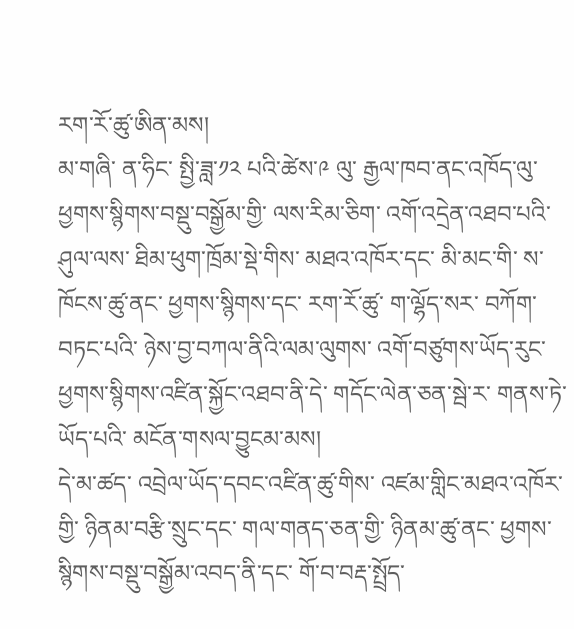རག་རོ་ཚུ་ཨིན་མས།
མ་གཞི་ ན་ཧིང་ སྤྱི་ཟླ་༡༢ པའི་ཚེས་༩ ལུ་ རྒྱལ་ཁབ་ནང་འཁོད་ལུ་ ཕྱགས་སྙིགས་བསྡུ་བསྒྱོམ་གྱི་ ལས་རིམ་ཅིག་ འགོ་འདྲེན་འཐབ་པའི་ཤུལ་ལས་ ཐིམ་ཕུག་ཁྲོམ་སྡེ་གིས་ མཐའ་འཁོར་དང་ མི་མང་གི་ ས་ཁོངས་ཚུ་ནང་ ཕྱགས་སྙིགས་དང་ རག་རོ་ཚུ་ ག་ལྷོད་སར་ བཀོག་བཏང་པའི་ ཉེས་བྱ་བཀལ་ནིའི་ལམ་ལུགས་ འགོ་བཙུགས་ཡོད་རུང་ ཕྱགས་སྙིགས་འཛིན་སྐྱོང་འཐབ་ནི་དེ་ གདོང་ལེན་ཅན་སྦེ་ར་ གནས་ཏེ་ཡོད་པའི་ མངོན་གསལ་བྱུངམ་མས།
དེ་མ་ཚད་ འབྲེལ་ཡོད་དབང་འཛིན་ཚུ་གིས་ འཛམ་གླིང་མཐའ་འཁོར་གྱི་ ཉིནམ་བརྩི་སྲུང་དང་ གལ་གནད་ཅན་གྱི་ ཉིནམ་ཚུ་ནང་ ཕྱགས་སྙིགས་བསྡུ་བསྒྱོམ་འབད་ནི་དང་ གོ་བ་བརྡ་སྤྲོད་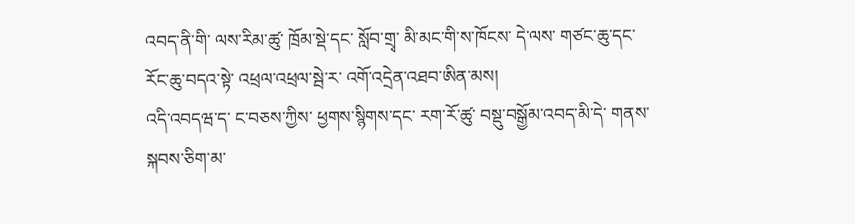འབད་ནི་གི་ ལས་རིམ་ཚུ་ ཁྲོམ་སྡེ་དང་ སློབ་གྲྭ་ མི་མང་གི་ས་ཁོངས་ དེ་ལས་ གཙང་ཆུ་དང་ རོང་ཆུ་བདའ་སྟེ་ འཕྲལ་འཕྲལ་སྦེ་ར་ འགོ་འདྲེན་འཐབ་ཨིན་མས།
འདི་འབདཝ་ད་ ང་བཅས་ཀྱིས་ ཕྱགས་སྙིགས་དང་ རག་རོ་ཚུ་ བསྡུ་བསྒྱོམ་འབད་མི་དེ་ གནས་སྐབས་ཅིག་མ་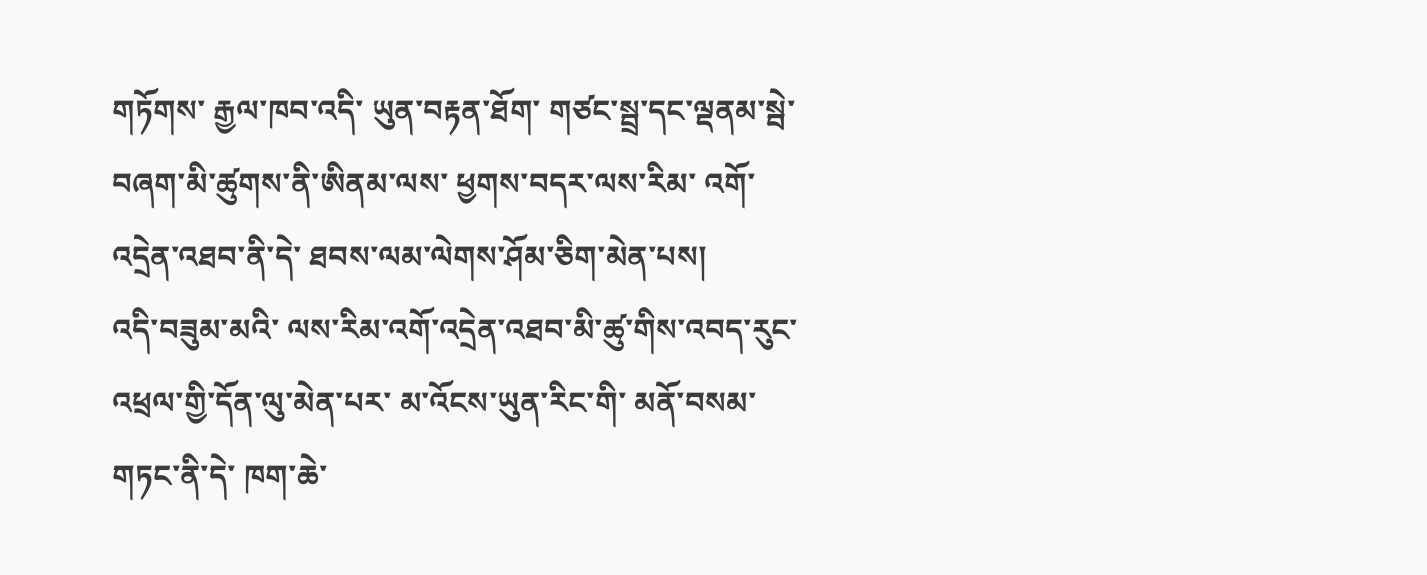གཏོགས་ རྒྱལ་ཁབ་འདི་ ཡུན་བརྟན་ཐོག་ གཙང་སྦྲ་དང་ལྡནམ་སྦེ་ བཞག་མི་ཚུགས་ནི་ཨིནམ་ལས་ ཕྱགས་བདར་ལས་རིམ་ འགོ་འདྲེན་འཐབ་ནི་དེ་ ཐབས་ལམ་ལེགས་ཤོམ་ཅིག་མེན་པས།
འདི་བཟུམ་མའི་ ལས་རིམ་འགོ་འདྲེན་འཐབ་མི་ཚུ་གིས་འབད་རུང་ འཕྲལ་གྱི་དོན་ལུ་མེན་པར་ མ་འོངས་ཡུན་རིང་གི་ མནོ་བསམ་གཏང་ནི་དེ་ ཁག་ཆེ་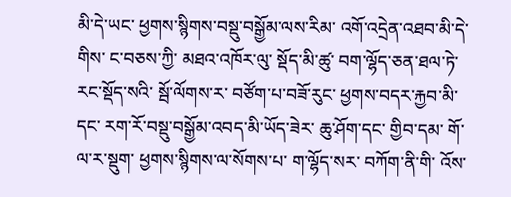མི་དེ་ཡང་ ཕྱགས་སྙིགས་བསྡུ་བསྒྱོམ་ལས་རིམ་ འགོ་འདྲེན་འཐབ་མི་དེ་གིས་ ང་བཅས་ཀྱི་ མཐའ་འཁོར་ལུ་ སྡོད་མི་ཚུ་ བག་ལྷོད་ཅན་ཐལ་ཏེ་ རང་སྡོད་སའི་ སྦོ་ལོགས་ར་ བཙོག་པ་བཟོ་རུང་ ཕྱགས་བདར་རྐྱབ་མི་དང་ རག་རོ་བསྡུ་བསྒྱོམ་འབད་མི་ཡོད་ཟེར་ ཆུ་ཤོག་དང་ གྱིབ་དམ་ གོ་ལ་ར་སྡུག་ ཕྱགས་སྙིགས་ལ་སོགས་པ་ ག་ལྷོད་སར་ བཀོག་ནི་གི་ འོས་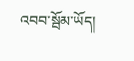འབབ་སྦོམ་ཡོད།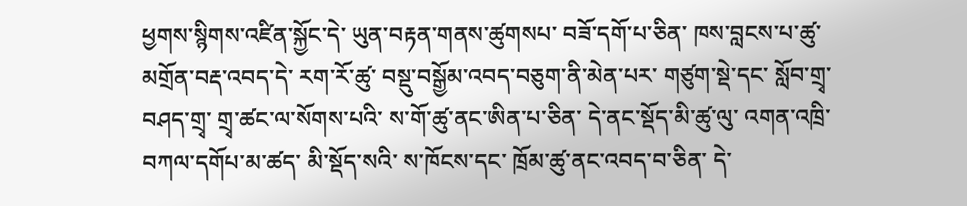ཕྱགས་སྙིགས་འཛིན་སྐྱོང་དེ་ ཡུན་བརྟན་གནས་ཚུགསཔ་ བཟོ་དགོ་པ་ཅིན་ ཁས་བླངས་པ་ཚུ་ མགྲོན་བརྡ་འབད་དེ་ རག་རོ་ཚུ་ བསྡུ་བསྒྱོམ་འབད་བཅུག་ནི་མེན་པར་ གཙུག་སྡེ་དང་ སློབ་གྲྭ་ བཤད་གྲྭ་ གྲྭ་ཚང་ལ་སོགས་པའི་ ས་གོ་ཚུ་ནང་ཨིན་པ་ཅིན་ དེ་ནང་སྡོད་མི་ཚུ་ལུ་ འགན་འཁྲི་བཀལ་དགོཔ་མ་ཚད་ མི་སྡོད་སའི་ ས་ཁོངས་དང་ ཁྲོམ་ཚུ་ནང་འབད་བ་ཅིན་ དེ་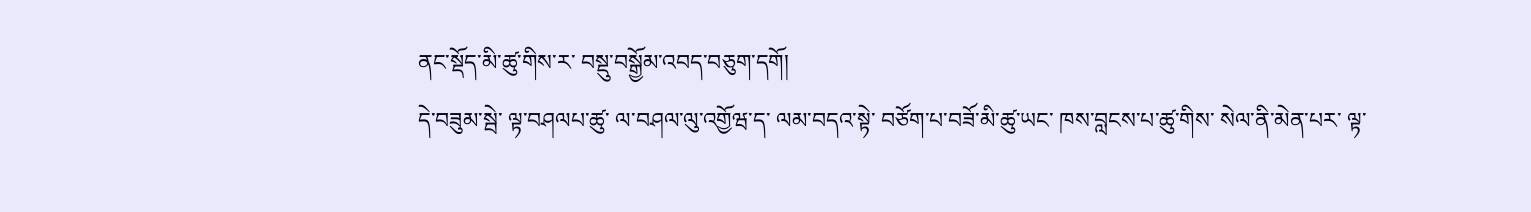ནང་སྡོད་མི་ཚུ་གིས་ར་ བསྡུ་བསྒྱོམ་འབད་བཅུག་དགོ།
དེ་བཟུམ་སྦེ་ ལྟ་བཤལཔ་ཚུ་ ལ་བཤལ་ལུ་འགྱོཝ་ད་ ལམ་བདའ་སྟེ་ བཙོག་པ་བཟོ་མི་ཚུ་ཡང་ ཁས་བླངས་པ་ཚུ་གིས་ སེལ་ནི་མེན་པར་ ལྟ་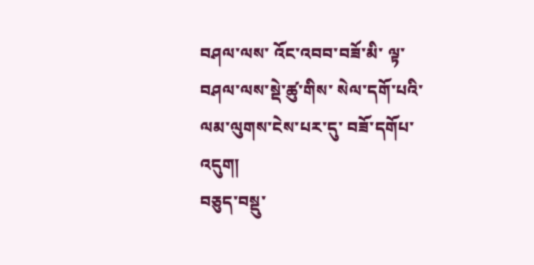བཤལ་ལས་ འོང་འབབ་བཟོ་མི་ ལྟ་བཤལ་ལས་སྡེ་ཚུ་གིས་ སེལ་དགོ་པའི་ ལམ་ལུགས་ངེས་པར་དུ་ བཟོ་དགོཔ་འདུག།
བཅུད་བསྡུ་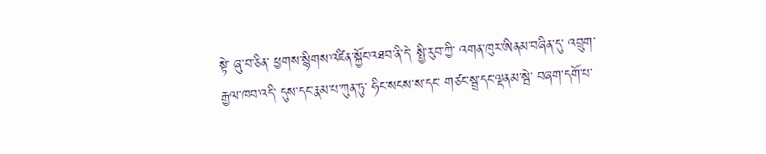སྟེ་ ཞུ་བ་ཅིན་ ཕྱགས་སྙིགས་འཛིན་སྐྱོང་འཐབ་ནི་དེ་ སྤྱི་རུབ་ཀྱི་ འགན་ཁུར་ཨིནམ་བཞིན་དུ་ འབྲུག་རྒྱལ་ཁབ་འདི་ དུས་དང་རྣམ་པ་ཀུན་ཏུ་ ཧིང་སངས་ས་དང་ གཙང་སྦྲ་དང་ལྡནམ་སྦེ་ བཞག་དགོ་པ་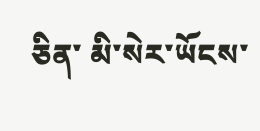ཅིན་ མི་སེར་ཡོངས་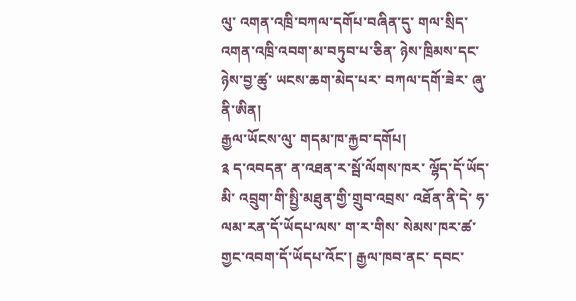ལུ་ འགན་འཁྲི་བཀལ་དགོཔ་བཞིན་དུ་ གལ་སྲིད་ འགན་འཁྲི་འབག་མ་བཏུབ་པ་ཅིན་ ཉེས་ཁྲིམས་དང་ ཉེས་བྱ་ཚུ་ ཡངས་ཆག་མེད་པར་ བཀལ་དགོ་ཟེར་ ཞུ་ནི་ཨིན།
རྒྱལ་ཡོངས་ལུ་ གདམ་ཁ་རྐྱབ་དགོཔ།
༉ ད་འབདན་ ན་འཐན་ར་སྦོ་ལོགས་ཁར་ ལྷོད་དོ་ཡོད་མི་ འབྲུག་གི་སྤྱི་མཐུན་གྱི་གྲུབ་འབྲས་ འཐོན་ནི་དེ་ ཧ་ལམ་རན་དོ་ཡོདཔ་ལས་ ག་ར་གིས་ སེམས་ཁར་ཚ་གྱང་འབག་དོ་ཡོདཔ་འོང་། རྒྱལ་ཁབ་ནང་ དབང་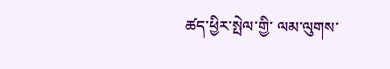ཚད་ཕྱིར་སྤེལ་གྱི་ ལམ་ལུགས་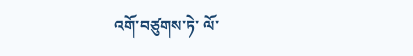འགོ་བཙུགས་ཏེ་ ལོ་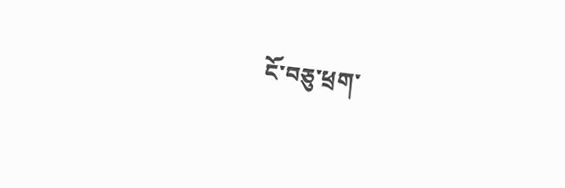ངོ་བཅུ་ཕྲག་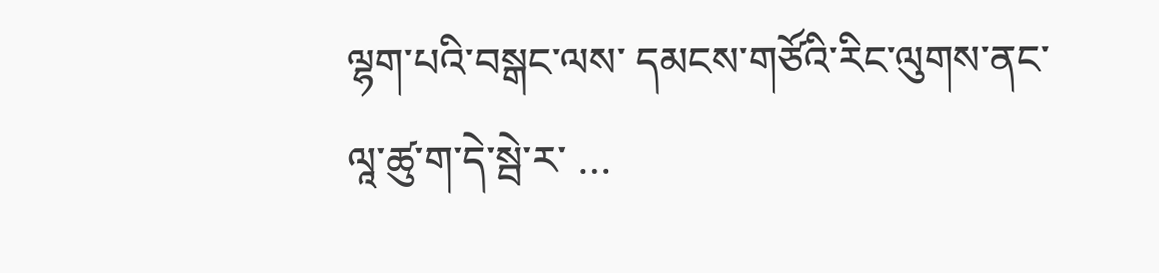ལྷག་པའི་བསྒང་ལས་ དམངས་གཙོའི་རིང་ལུགས་ནང་ ལཱ་ཚུ་ག་དེ་སྦེ་ར་ …